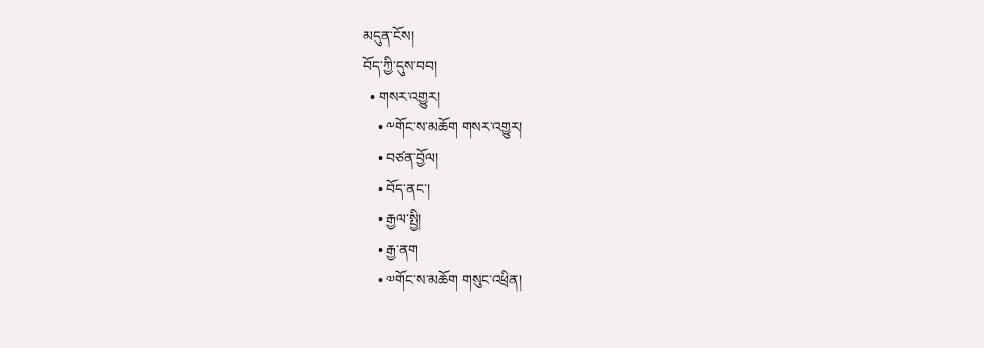མདུན་ངོས།
བོད་ཀྱི་དུས་བབ།
  • གསར་འགྱུར།
    • ༸གོང་ས་མཆོག གསར་འགྱུར།
    • བཙན་བྱོལ།
    • བོད་ནང་།
    • རྒྱལ་སྤྱི།
    • རྒྱ་ནག
    • ༧གོང་ས་མཆོག གསུང་འཕྲིན།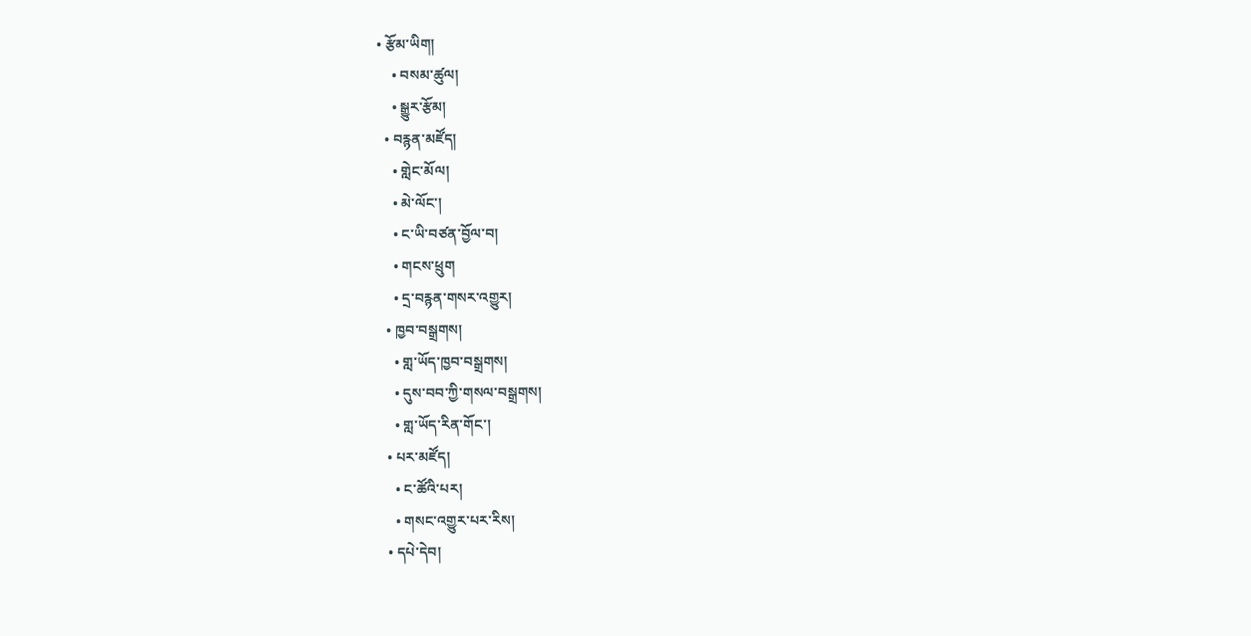• རྩོམ་ཡིག།
    • བསམ་ཚུལ།
    • སྒྱུར་རྩོམ།
  • བརྙན་མཛོད།
    • གླེང་མོལ།
    • མེ་ལོང་།
    • ང་ཡི་བཙན་བྱོལ་བ།
    • གངས་ཕྲུག
    • དྲ་བརྙན་གསར་འགྱུར།
  • ཁྱབ་བསྒྲགས།
    • གླ་ཡོད་ཁྱབ་བསྒྲགས།
    • དུས་བབ་ཀྱི་གསལ་བསྒྲགས།
    • གླ་ཡོད་རིན་གོང་།
  • པར་མཛོད།
    • ང་ཚོའི་པར།
    • གསང་འགྱུར་པར་རིས།
  • དཔེ་དེབ།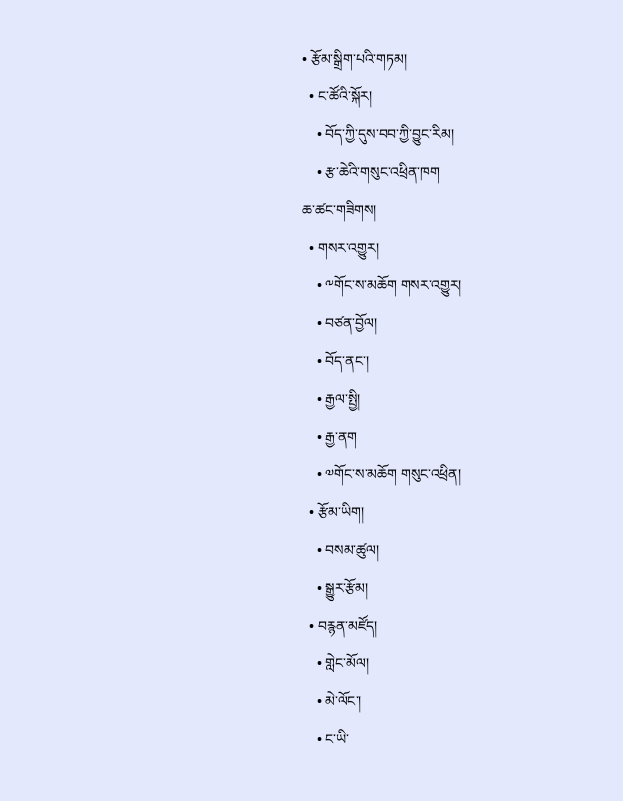• རྩོམ་སྒྲིག་པའི་གཏམ།
  • ང་ཚོའི་སྐོར།
    • བོད་ཀྱི་དུས་བབ་ཀྱི་བྱུང་རིམ།
    • རྩ་ཆེའི་གསུང་འཕྲིན་ཁག
ཆ་ཚང་གཟིགས།
  • གསར་འགྱུར།
    • ༸གོང་ས་མཆོག གསར་འགྱུར།
    • བཙན་བྱོལ།
    • བོད་ནང་།
    • རྒྱལ་སྤྱི།
    • རྒྱ་ནག
    • ༧གོང་ས་མཆོག གསུང་འཕྲིན།
  • རྩོམ་ཡིག།
    • བསམ་ཚུལ།
    • སྒྱུར་རྩོམ།
  • བརྙན་མཛོད།
    • གླེང་མོལ།
    • མེ་ལོང་།
    • ང་ཡི་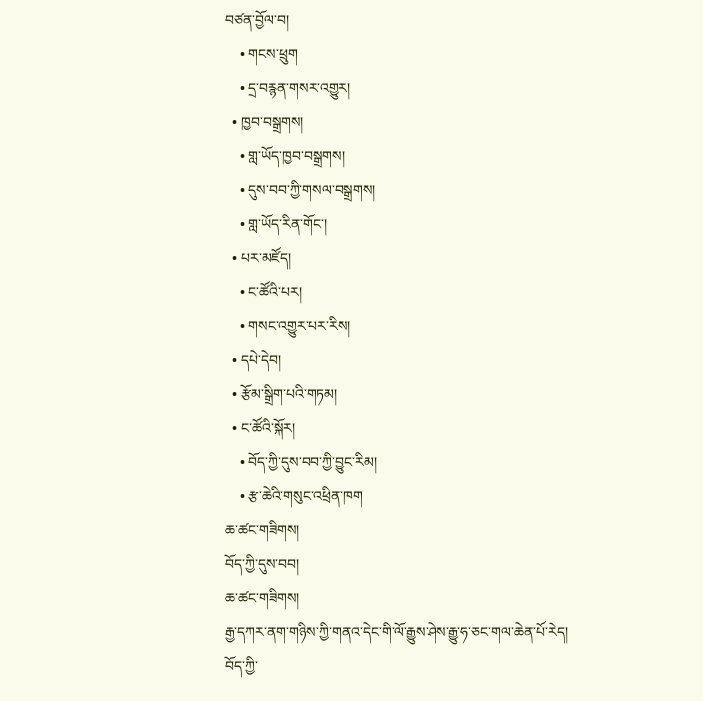བཙན་བྱོལ་བ།
    • གངས་ཕྲུག
    • དྲ་བརྙན་གསར་འགྱུར།
  • ཁྱབ་བསྒྲགས།
    • གླ་ཡོད་ཁྱབ་བསྒྲགས།
    • དུས་བབ་ཀྱི་གསལ་བསྒྲགས།
    • གླ་ཡོད་རིན་གོང་།
  • པར་མཛོད།
    • ང་ཚོའི་པར།
    • གསང་འགྱུར་པར་རིས།
  • དཔེ་དེབ།
  • རྩོམ་སྒྲིག་པའི་གཏམ།
  • ང་ཚོའི་སྐོར།
    • བོད་ཀྱི་དུས་བབ་ཀྱི་བྱུང་རིམ།
    • རྩ་ཆེའི་གསུང་འཕྲིན་ཁག
ཆ་ཚང་གཟིགས།
བོད་ཀྱི་དུས་བབ།
ཆ་ཚང་གཟིགས།
རྒྱ་དཀར་ནག་གཉིས་ཀྱི་གནའ་དེང་གི་ལོ་རྒྱུས་ཤེས་རྒྱུ་ཧ་ཅང་གལ་ཆེན་པོ་རེད།
བོད་ཀྱི་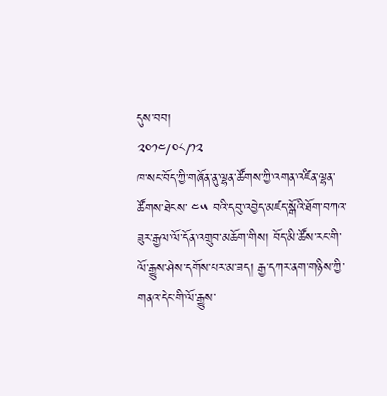དུས་བབ།
༢༠༡༤/༠༨/༡༢
ཁ་སང་བོད་ཀྱི་གཞོན་ནུ་ལྷན་ཚོགས་ཀྱི་འགན་འཛིན་ལྷན་ཚོགས་ཐེངས་ ༤༥ བའི་དབུ་འབྱེད་མཛད་སྒོའི་ཐོག་བཀའ་ཟུར་རྒྱལ་ལོ་དོན་འགྲུབ་མཆོག་གིས། བོད་མི་ཚོས་རང་གི་ལོ་རྒྱུས་ཤེས་དགོས་པར་མ་ཟད། རྒྱ་དཀར་ནག་གཉིས་ཀྱི་གནའ་དེང་གི་ལོ་རྒྱུས་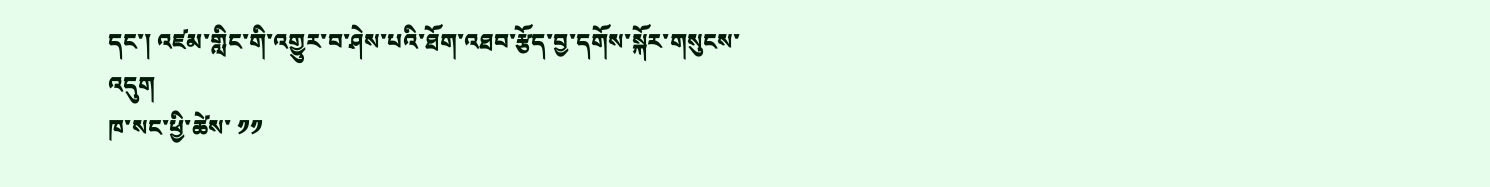དང་། འཛམ་གླིང་གི་འགྱུར་བ་ཤེས་པའི་ཐོག་འཐབ་རྩོད་བྱ་དགོས་སྐོར་གསུངས་འདུག
ཁ་སང་ཕྱི་ཚེས་ ༡༡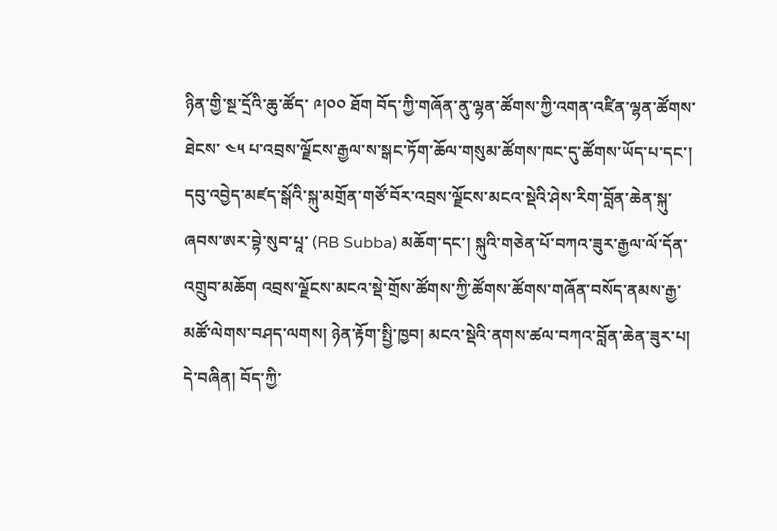ཉིན་གྱི་སྔ་དྲོའི་ཆུ་ཚོད་ ༩།༠༠ ཐོག བོད་ཀྱི་གཞོན་ནུ་ལྷན་ཚོགས་ཀྱི་འགན་འཛིན་ལྷན་ཚོགས་ཐེངས་ ༤༥ པ་འབྲས་ལྗོངས་རྒྱལ་ས་སྒང་ཏོག་ཆོལ་གསུམ་ཚོགས་ཁང་དུ་ཚོགས་ཡོད་པ་དང་། དབུ་འབྱེད་མཛད་སྒོའི་སྐུ་མགྲོན་གཙོ་བོར་འབྲས་ལྗོངས་མངའ་སྡེའི་ཤེས་རིག་བློན་ཆེན་སྐུ་ཞབས་ཨར་བྷེ་སུབ་པཱ་ (RB Subba) མཆོག་དང་། སྐུའི་གཅེན་པོ་བཀའ་ཟུར་རྒྱལ་ལོ་དོན་འགྲུབ་མཆོག འབྲས་ལྗོངས་མངའ་སྡེ་གྲོས་ཚོགས་ཀྱི་ཚོགས་ཚོགས་གཞོན་བསོད་ནམས་རྒྱ་མཚོ་ལེགས་བཤད་ལགས། ཉེན་རྟོག་སྤྱི་ཁྱབ། མངའ་སྡེའི་ནགས་ཚལ་བཀའ་བློན་ཆེན་ཟུར་པ། དེ་བཞིན། བོད་ཀྱི་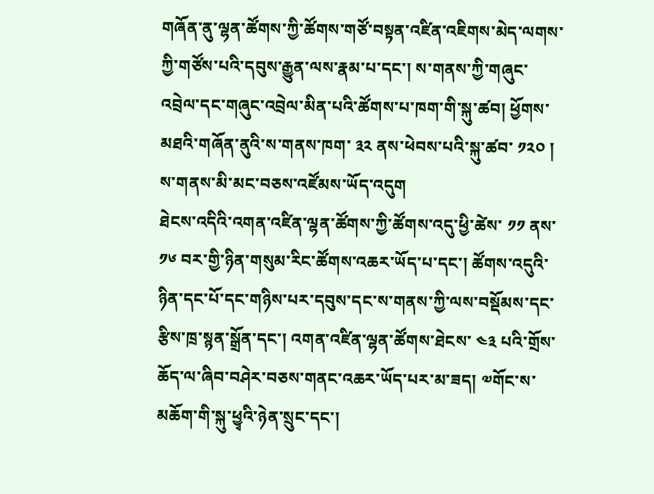གཞོན་ནུ་ལྷན་ཚོགས་ཀྱི་ཚོགས་གཙོ་བསྟན་འཛིན་འཇིགས་མེད་ལགས་ཀྱི་གཙོས་པའི་དབུས་རྒྱུན་ལས་རྣམ་པ་དང་། ས་གནས་ཀྱི་གཞུང་འབྲེལ་དང་གཞུང་འབྲེལ་མིན་པའི་ཚོགས་པ་ཁག་གི་སྐུ་ཚབ། ཕྱོགས་མཐའི་གཞོན་ནུའི་ས་གནས་ཁག་ ༣༢ ནས་ཕེབས་པའི་སྐུ་ཚབ་ ༡༢༠ ། ས་གནས་མི་མང་བཅས་འཛོམས་ཡོད་འདུག
ཐེངས་འདིའི་འགན་འཛིན་ལྷན་ཚོགས་ཀྱི་ཚོགས་འདུ་ཕྱི་ཚེས་ ༡༡ ནས་ ༡༦ བར་གྱི་ཉིན་གསུམ་རིང་ཚོགས་འཆར་ཡོད་པ་དང་། ཚོགས་འདུའི་ཉིན་དང་པོ་དང་གཉིས་པར་དབུས་དང་ས་གནས་ཀྱི་ལས་བསྡོམས་དང་རྩིས་ཁྲ་སྙན་སྒྲོན་དང་། འགན་འཛིན་ལྷན་ཚོགས་ཐེངས་ ༤༣ པའི་གྲོས་ཆོད་ལ་ཞིབ་བཤེར་བཅས་གནང་འཆར་ཡོད་པར་མ་ཟད། ༧གོང་ས་མཆོག་གི་སྐུ་ཕྱྭའི་ཉེན་སྲུང་དང་།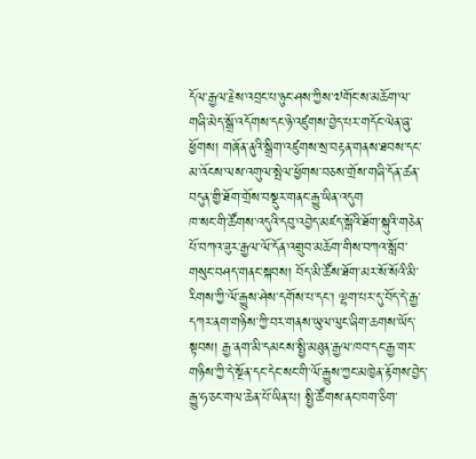དོལ་རྒྱལ་རྗེས་འབྲང་པ་ཉུང་ཤས་ཀྱིས་༧གོང་ས་མཆོག་ལ་གཞི་མེད་སྒྲོ་འདོགས་དང་ཉེ་འཛུགས་བྱེད་པར་གདོང་ལེན་ཞུ་ཕྱོགས། གཞོན་ནུའི་སྒྲིག་འཛུགས་སྲ་བརྟན་གནས་ཐབས་དང་མ་འོངས་ལས་འགུལ་སྤེལ་ཕྱོགས་བཅས་གྲོས་གཞི་དོན་ཚན་བདུན་གྱི་ཐོག་གྲོས་བསྡུར་གནང་རྒྱུ་ཡིན་འདུག
ཁ་སང་གི་ཚོགས་འདུའི་དབུ་འབྱེད་མཛད་སྒོའི་ཐོག་སྐུའི་གཅེན་པོ་བཀའ་ཟུར་རྒྱལ་ལོ་དོན་འགྲུབ་མཆོག་གིས་བཀའ་སློབ་གསུང་བཤད་གནང་སྐབས། བོད་མི་ཚོས་ཐོག་མར་སོ་སོའི་མི་རིགས་ཀྱི་ལོ་རྒྱུས་ཤེས་དགོས་པ་དང་། ལྷག་པར་དུ་བོད་དེ་རྒྱ་དཀར་ནག་གཉིས་ཀྱི་བར་གནས་ཡུལ་ལུང་ཞིག་ཆགས་ཡོད་སྟབས། རྒྱ་ནག་མི་དམངས་སྤྱི་མཐུན་རྒྱལ་ཁབ་དང་རྒྱ་གར་གཉིས་ཀྱི་དེ་སྔོན་དང་དེང་སང་གི་ལོ་རྒྱུས་ཀྱང་མཁྱེན་རྟོགས་བྱེད་རྒྱུ་ཧ་ཅང་གལ་ཆེན་པོ་ཡིན་པ། སྤྱི་ཚོགས་ནང་ཁག་ཅིག་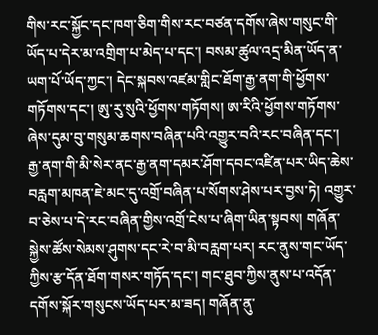གིས་རང་སྐྱོང་དང་ཁག་ཅིག་གིས་རང་བཙན་དགོས་ཞེས་གསུང་གི་ཡོད་པ་དེར་མ་འགྲིག་པ་མེད་པ་དང་། བསམ་ཚུལ་འདྲ་མིན་ཡོད་ན་ཡག་པོ་ཡོད་ཀྱང་། དེང་སྐབས་འཛམ་གླིང་ཐོག་རྒྱ་ནག་གི་ཕྱོགས་གཏོགས་དང་། ཨུ་རུ་སུའི་ཕྱོགས་གཏོགས། ཨ་རིའི་ཕྱོགས་གཏོགས་ཞེས་དུམ་བུ་གསུམ་ཆགས་བཞིན་པའི་འགྱུར་བའི་རང་བཞིན་དང་། རྒྱ་ནག་གི་མི་སེར་ནང་རྒྱ་ནག་དམར་ཤོག་དབང་འཛིན་པར་ཡིད་ཆེས་བརླག་མཁན་ཇེ་མང་དུ་འགྲོ་བཞིན་པ་སོགས་ཤེས་པར་བྱས་ཏེ། འགྱུར་བ་ཅེས་པ་དེ་རང་བཞིན་གྱིས་འགྲོ་ངེས་པ་ཞིག་ཡིན་སྟབས། གཞོན་སྐྱེས་ཚོས་སེམས་ཤུགས་དང་རེ་བ་མི་བརླག་པར། རང་ནུས་གང་ཡོད་ཀྱིས་རྩ་དོན་ཐོག་གསར་གཏོད་དང་། གང་ཐུབ་ཀྱིས་ནུས་པ་འདོན་དགོས་སྐོར་གསུངས་ཡོད་པར་མ་ཟད། གཞོན་ནུ་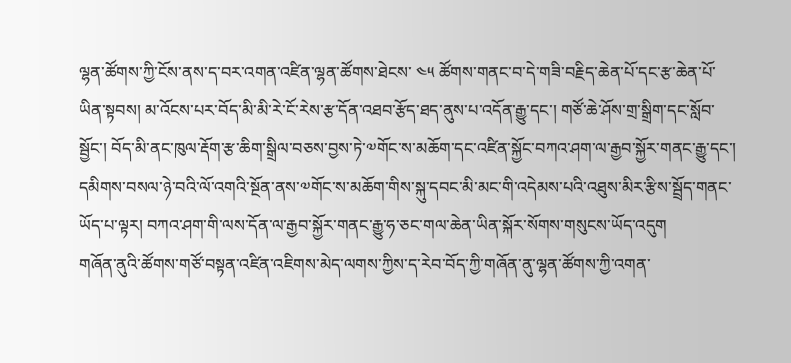ལྷན་ཚོགས་ཀྱི་ངོས་ནས་ད་བར་འགན་འཛིན་ལྷན་ཚོགས་ཐེངས་ ༤༥ ཚོགས་གནང་བ་དེ་གཟི་བརྗིད་ཆེན་པོ་དང་རྩ་ཆེན་པོ་ཡིན་སྟབས། མ་འོངས་པར་བོད་མི་མི་རེ་ངོ་རེས་རྩ་དོན་འཐབ་རྩོད་ཐད་ནུས་པ་འདོན་རྒྱུ་དང་། གཙོ་ཆེ་ཤོས་གྲ་སྒྲིག་དང་སློབ་སྦྱོང་། བོད་མི་ནང་ཁུལ་རྡོག་རྩ་ཆིག་སྒྲིལ་བཅས་བྱས་ཏེ་༧གོང་ས་མཆོག་དང་འཛིན་སྐྱོང་བཀའ་ཤག་ལ་རྒྱབ་སྐྱོར་གནང་རྒྱུ་དང་། དམིགས་བསལ་ཉེ་བའི་ལོ་འགའི་སྔོན་ནས་༧གོང་ས་མཆོག་གིས་སྐུ་དབང་མི་མང་གི་འདེམས་པའི་འཐུས་མིར་རྩིས་སྦྲོད་གནང་ཡོད་པ་ལྟར། བཀའ་ཤག་གི་ལས་དོན་ལ་རྒྱབ་སྐྱོར་གནང་རྒྱུ་ཧ་ཅང་གལ་ཆེན་ཡིན་སྐོར་སོགས་གསུངས་ཡོད་འདུག
གཞོན་ནུའི་ཚོགས་གཙོ་བསྟན་འཛིན་འཇིགས་མེད་ལགས་ཀྱིས་ད་རེབ་བོད་ཀྱི་གཞོན་ནུ་ལྷན་ཚོགས་ཀྱི་འགན་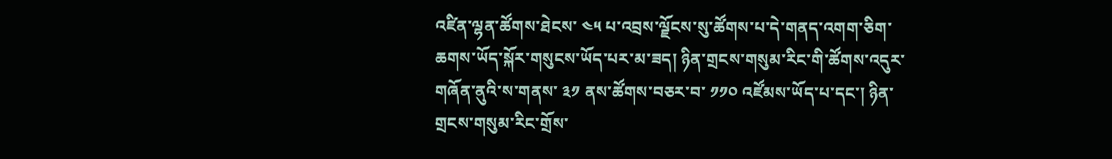འཛིན་ལྷན་ཚོགས་ཐེངས་ ༤༥ པ་འབྲས་ལྗོངས་སུ་ཚོགས་པ་དེ་གནད་འགག་ཅིག་ཆགས་ཡོད་སྐོར་གསུངས་ཡོད་པར་མ་ཟད། ཉིན་གྲངས་གསུམ་རིང་གི་ཚོགས་འདུར་གཞོན་ནུའི་ས་གནས་ ༣༡ ནས་ཚོགས་བཅར་བ་ ༡༡༠ འཛོམས་ཡོད་པ་དང་། ཉིན་གྲངས་གསུམ་རིང་གྲོས་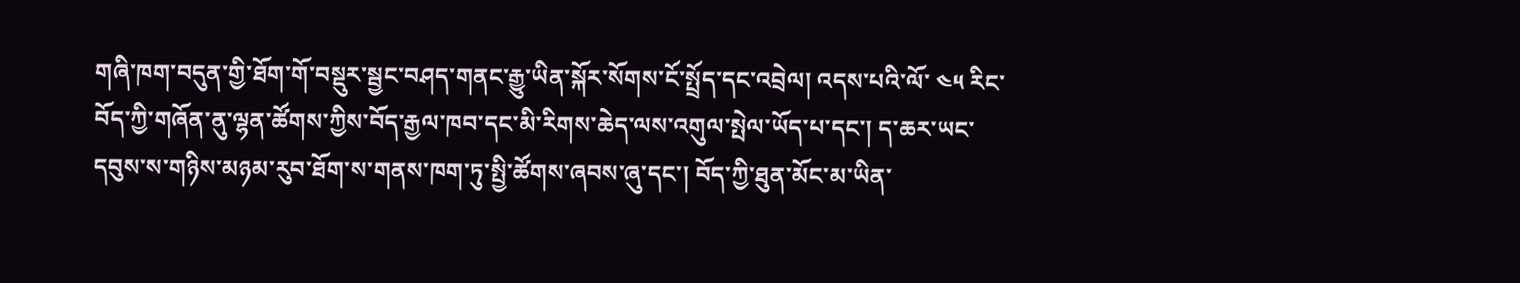གཞི་ཁག་བདུན་གྱི་ཐོག་གོ་བསྡུར་སྦྱང་བཤད་གནང་རྒྱུ་ཡིན་སྐོར་སོགས་ངོ་སྤྲོད་དང་འབྲེལ། འདས་པའི་ལོ་ ༤༥ རིང་བོད་ཀྱི་གཞོན་ནུ་ལྷན་ཚོགས་ཀྱིས་བོད་རྒྱལ་ཁབ་དང་མི་རིགས་ཆེད་ལས་འགུལ་སྤེལ་ཡོད་པ་དང་། ད་ཆར་ཡང་དབུས་ས་གཉིས་མཉམ་རུབ་ཐོག་ས་གནས་ཁག་ཏུ་སྤྱི་ཚོགས་ཞབས་ཞུ་དང་། བོད་ཀྱི་ཐུན་མོང་མ་ཡིན་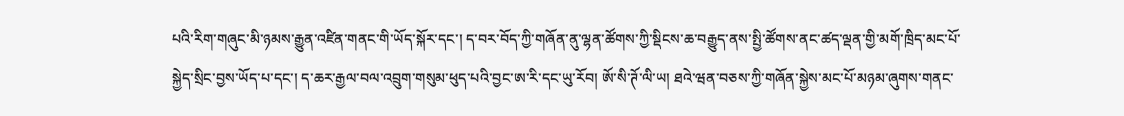པའི་རིག་གཞུང་མི་ཉམས་རྒྱུན་འཛིན་གནང་གི་ཡོད་སྐོར་དང་། ད་བར་བོད་ཀྱི་གཞོན་ནུ་ལྷན་ཚོགས་ཀྱི་སྡིངས་ཆ་བརྒྱུད་ནས་སྤྱི་ཚོགས་ནང་ཚད་ལྡན་གྱི་མགོ་ཁྲིད་མང་པོ་སྐྱེད་སྲིང་བྱས་ཡོད་པ་དང་། ད་ཆར་རྒྱལ་བལ་འབྲུག་གསུམ་ཕུད་པའི་བྱང་ཨ་རི་དང་ཡུ་རོབ། ཨོ་སི་ཊོ་ལི་ཡ། ཐའེ་ཝན་བཅས་ཀྱི་གཞོན་སྐྱེས་མང་པོ་མཉམ་ཞུགས་གནང་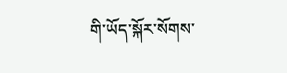གི་ཡོད་སྐོར་སོགས་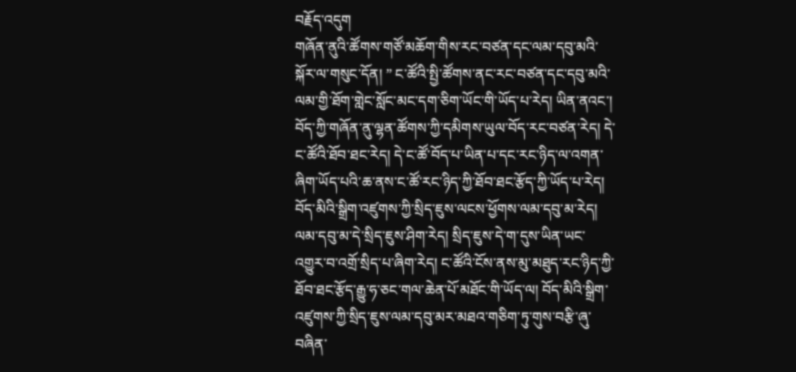བརྗོད་འདུག
གཞོན་ནུའི་ཚོགས་གཙོ་མཆོག་གིས་རང་བཙན་དང་ལམ་དབུ་མའི་སྐོར་ལ་གསུང་དོན། ” ང་ཚོའི་སྤྱི་ཚོགས་ནང་རང་བཙན་དང་དབུ་མའི་ལམ་གྱི་ཐོག་གླེང་སློང་མང་དག་ཅིག་ཡོང་གི་ཡོད་པ་རེད། ཡིན་ནའང་། བོད་ཀྱི་གཞོན་ནུ་ལྷན་ཚོགས་ཀྱི་དམིགས་ཡུལ་བོད་རང་བཙན་རེད། དེ་ང་ཚོའི་ཐོབ་ཐང་རེད། དེ་ང་ཚོ་བོད་པ་ཡིན་པ་དང་རང་ཉིད་ལ་འགན་ཞིག་ཡོད་པའི་ཆ་ནས་ང་ཚོ་རང་ཉིད་ཀྱི་ཐོབ་ཐང་རྩོད་ཀྱི་ཡོད་པ་རེད། བོད་མིའི་སྒྲིག་འཛུགས་ཀྱི་སྲིད་ཇུས་ལངས་ཕྱོགས་ལམ་དབུ་མ་རེད། ལམ་དབུ་མ་དེ་སྲིད་ཇུས་ཤིག་རེད། སྲིད་ཇུས་དེ་ག་དུས་ཡིན་ཡང་འགྱུར་བ་འགྲོ་སྲིད་པ་ཞིག་རེད། ང་ཚོའི་ངོས་ནས་མུ་མཐུད་རང་ཉིད་ཀྱི་ཐོབ་ཐང་རྩོད་རྒྱུ་ཧ་ཅང་གལ་ཆེན་པོ་མཐོང་གི་ཡོད་ལ། བོད་མིའི་སྒྲིག་འཛུགས་ཀྱི་སྲིད་ཇུས་ལམ་དབུ་མར་མཐའ་གཅིག་ཏུ་གུས་བརྩི་ཞུ་བཞིན་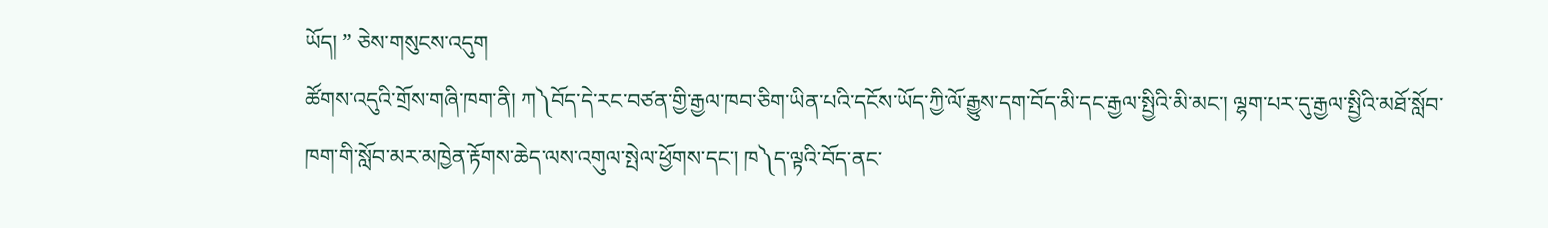ཡོད། ” ཅེས་གསུངས་འདུག
ཚོགས་འདུའི་གྲོས་གཞི་ཁག་ནི། ཀ༽བོད་དེ་རང་བཙན་གྱི་རྒྱལ་ཁབ་ཅིག་ཡིན་པའི་དངོས་ཡོད་ཀྱི་ལོ་རྒྱུས་དག་བོད་མི་དང་རྒྱལ་སྤྱིའི་མི་མང་། ལྷག་པར་དུ་རྒྱལ་སྤྱིའི་མཐོ་སློབ་ཁག་གི་སློབ་མར་མཁྱེན་རྟོགས་ཆེད་ལས་འགུལ་སྤེལ་ཕྱོགས་དང་། ཁ༽ད་ལྟའི་བོད་ནང་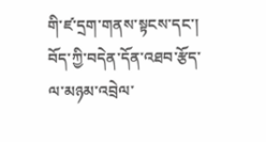གི་ཛ་དྲག་གནས་སྟངས་དང་། བོད་ཀྱི་བདེན་དོན་འཐབ་རྩོད་ལ་མཉམ་འབྲེལ་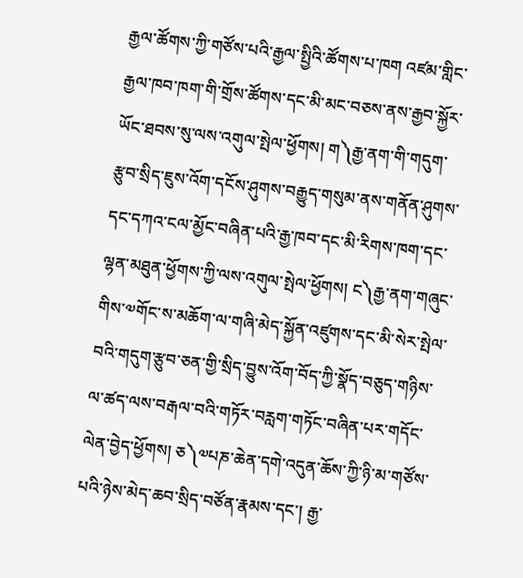རྒྱལ་ཚོགས་ཀྱི་གཙོས་པའི་རྒྱལ་སྤྱིའི་ཚོགས་པ་ཁག འཛམ་གླིང་རྒྱལ་ཁབ་ཁག་གི་གྲོས་ཚོགས་དང་མི་མང་བཅས་ནས་རྒྱབ་སྐྱོར་ཡོང་ཐབས་སུ་ལས་འགུལ་སྤེལ་ཕྱོགས། ག༽རྒྱ་ནག་གི་གདུག་རྩུབ་སྲིད་ཇུས་འོག་དངོས་ཤུགས་བརྒྱུད་གསུམ་ནས་གནོན་ཤུགས་དང་དཀའ་ངལ་མྱོང་བཞིན་པའི་རྒྱ་ཁབ་དང་མི་རིགས་ཁག་དང་ལྷན་མཐུན་ཕྱོགས་ཀྱི་ལས་འགུལ་སྤེལ་ཕྱོགས། ང༽རྒྱ་ནག་གཞུང་གིས་༧གོང་ས་མཆོག་ལ་གཞི་མེད་སྐྱོན་འཛུགས་དང་མི་སེར་སྤེལ་བའི་གདུག་རྩུབ་ཅན་གྱི་སྲིད་བྱུས་འོག་བོད་ཀྱི་སྣོད་བཅུད་གཉིས་ལ་ཚད་ལས་བརྒལ་བའི་གཏོར་བརླག་གཏོང་བཞིན་པར་གདོང་ལེན་བྱེད་ཕྱོགས། ཅ༽༧པཎ་ཆེན་དགེ་འདུན་ཆོས་ཀྱི་ཉི་མ་གཙོས་པའི་ཉེས་མེད་ཆབ་སྲིད་བཙོན་རྣམས་དང་། རྒྱ་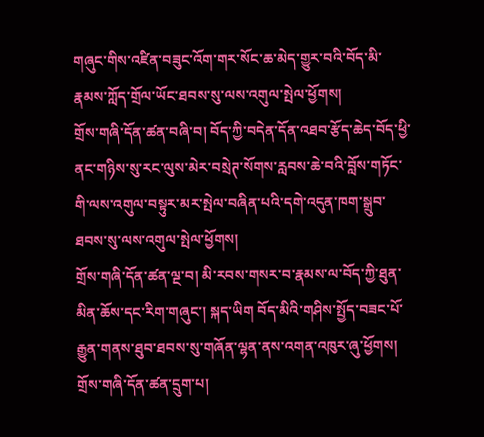གཞུང་གིས་འཛིན་བཟུང་འོག་གར་སོང་ཆ་མེད་གྱུར་བའི་བོད་མི་རྣམས་ཀློད་གྲོལ་ཡོང་ཐབས་སུ་ལས་འགུལ་སྤེལ་ཕྱོགས།
གྲོས་གཞི་དོན་ཚན་བཞི་བ། བོད་ཀྱི་བདེན་དོན་འཐབ་རྩོད་ཆེད་བོད་ཕྱི་ནང་གཉིས་སུ་རང་ལུས་མེར་བསྲེཊ་སོགས་རླབས་ཆེ་བའི་བློས་གཏོང་གི་ལས་འགུལ་བསྟུར་མར་སྤེལ་བཞིན་པའི་དགེ་འདུན་ཁག་སྒྲུབ་ཐབས་སུ་ལས་འགུལ་སྤེལ་ཕྱོགས།
གྲོས་གཞི་དོན་ཚན་ལྔ་བ། མི་རབས་གསར་བ་རྣམས་ལ་བོད་ཀྱི་ཐུན་མིན་ཆོས་དང་རིག་གཞུང་། སྐད་ཡིག བོད་མིའི་གཤིས་སྤྱོད་བཟང་པོ་རྒྱུན་གནས་ཐུབ་ཐབས་སུ་གཞོན་ལྷན་ནས་འགན་འཁུར་ཞུ་ཕྱོགས།
གྲོས་གཞི་དོན་ཚན་དྲུག་པ།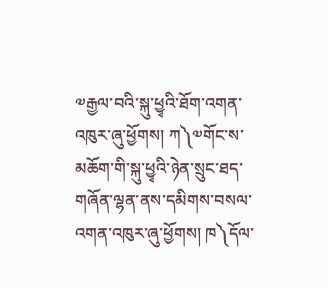༧རྒྱལ་བའི་སྐུ་ཕྱྭའི་ཐོག་འགན་འཁུར་ཞུ་ཕྱོགས། ཀ༽༧གོང་ས་མཆོག་གི་སྐུ་ཕྱྭའི་ཉེན་སྲུང་ཐད་གཞོན་ལྷན་ནས་དམིགས་བསལ་འགན་འཁུར་ཞུ་ཕྱོགས། ཁ༽དོལ་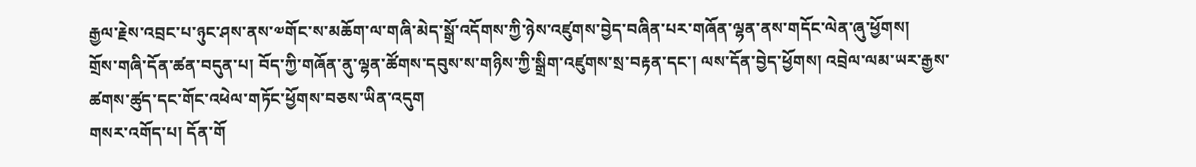རྒྱལ་རྗེས་འབྲང་པ་ཉུང་ཤས་ནས་༧གོང་ས་མཆོག་ལ་གཞི་མེད་སྒྲོ་འདོགས་ཀྱི་ཉེས་འཛུགས་བྱེད་བཞིན་པར་གཞོན་ལྷན་ནས་གདོང་ལེན་ཞུ་ཕྱོགས།
གྲོས་གཞི་དོན་ཚན་བདུན་པ། བོད་ཀྱི་གཞོན་ནུ་ལྷན་ཚོགས་དབུས་ས་གཉིས་ཀྱི་སྒྲིག་འཛུགས་སྲ་བརྟན་དང་། ལས་དོན་བྱེད་ཕྱོགས། འབྲེལ་ལམ་ཡར་རྒྱས་ཚགས་ཚུད་དང་གོང་འཕེལ་གཏོང་ཕྱོགས་བཅས་ཡིན་འདུག
གསར་འགོད་པ། དོན་གོ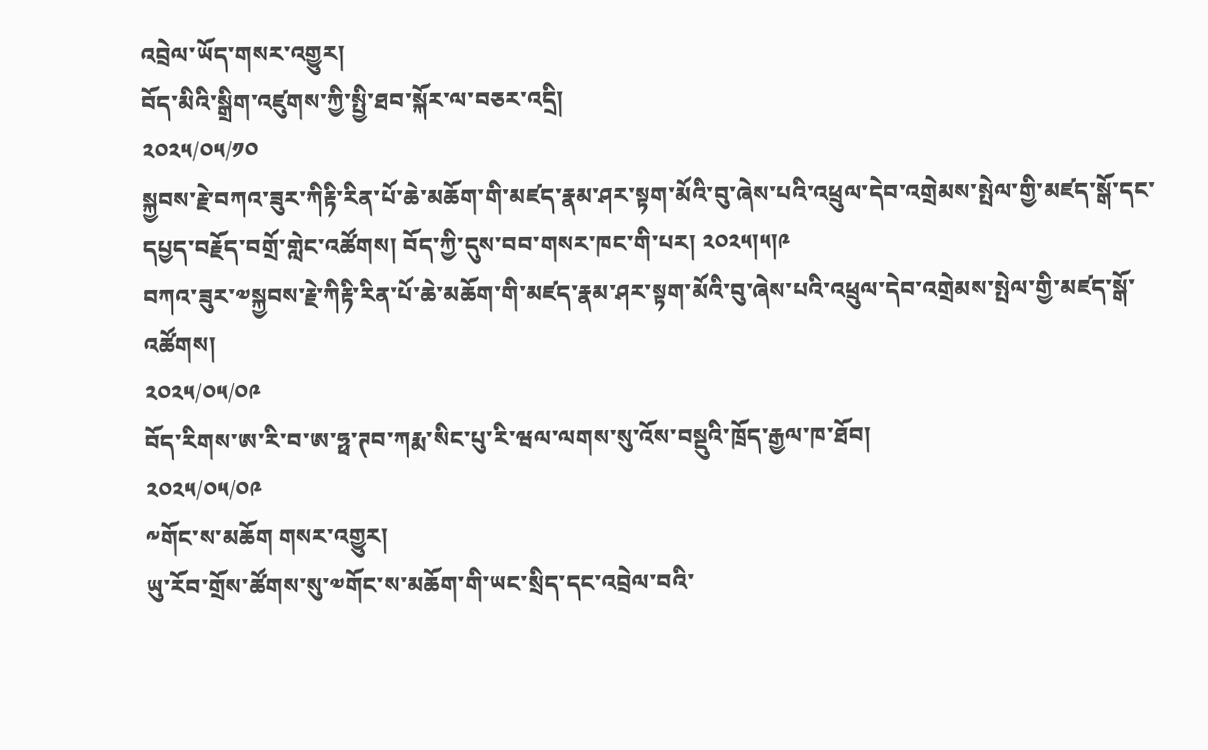འབྲེལ་ཡོད་གསར་འགྱུར།
བོད་མིའི་སྒྲིག་འཛུགས་ཀྱི་སྤྱི་ཐབ་སྐོར་ལ་བཅར་འདྲི།
༢༠༢༥/༠༥/༡༠
སྐྱབས་རྗེ་བཀའ་ཟུར་ཀིརྟི་རིན་པོ་ཆེ་མཆོག་གི་མཛད་རྣམ་ཤར་སྟག་མོའི་བུ་ཞེས་པའི་འཕྲུལ་དེབ་འགྲེམས་སྤེལ་གྱི་མཛད་སྒོ་དང་དཔྱད་བརྗོད་བགྲོ་གླེང་འཚོགས། བོད་ཀྱི་དུས་བབ་གསར་ཁང་གི་པར། ༢༠༢༥།༥།༩
བཀའ་ཟུར་༧སྐྱབས་རྗེ་ཀིརྟི་རིན་པོ་ཆེ་མཆོག་གི་མཛད་རྣམ་ཤར་སྟག་མོའི་བུ་ཞེས་པའི་འཕྲུལ་དེབ་འགྲེམས་སྤེལ་གྱི་མཛད་སྒོ་འཚོགས།
༢༠༢༥/༠༥/༠༩
བོད་རིགས་ཨ་རི་བ་ཨ་ཧྥ་ཊབ་ཀརྨ་སིང་པུ་རི་ཝལ་ལགས་སུ་འོས་བསྡུའི་ཁྲོད་རྒྱལ་ཁ་ཐོབ།
༢༠༢༥/༠༥/༠༩
༸གོང་ས་མཆོག གསར་འགྱུར།
ཡུ་རོབ་གྲོས་ཚོགས་སུ་༧གོང་ས་མཆོག་གི་ཡང་སྲིད་དང་འབྲེལ་བའི་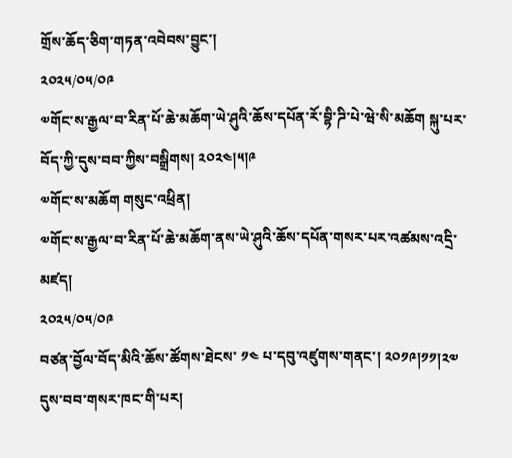གྲོས་ཆོད་ཅིག་གཏན་འབེབས་བྱུང་།
༢༠༢༥/༠༥/༠༩
༧གོང་ས་རྒྱལ་བ་རིན་པོ་ཆེ་མཆོག་ཡེ་ཤུའི་ཆོས་དཔོན་རོ་བྷི་ཌི་པེ་ཝེ་སི་མཆོག སྐུ་པར་བོད་ཀྱི་དུས་བབ་ཀྱིས་བསྒྲིགས། ༢༠༢༤།༥།༩
༧གོང་ས་མཆོག གསུང་འཕྲིན།
༧གོང་ས་རྒྱལ་བ་རིན་པོ་ཆེ་མཆོག་ནས་ཡེ་ཤུའི་ཆོས་དཔོན་གསར་པར་འཚམས་འདྲི་མཛད།
༢༠༢༥/༠༥/༠༩
བཙན་བྱོལ་བོད་མིའི་ཆོས་ཚོགས་ཐེངས་ ༡༤ པ་དབུ་འཛུགས་གནང་། ༢༠༡༩།༡༡།༢༧ དུས་བབ་གསར་ཁང་གི་པར།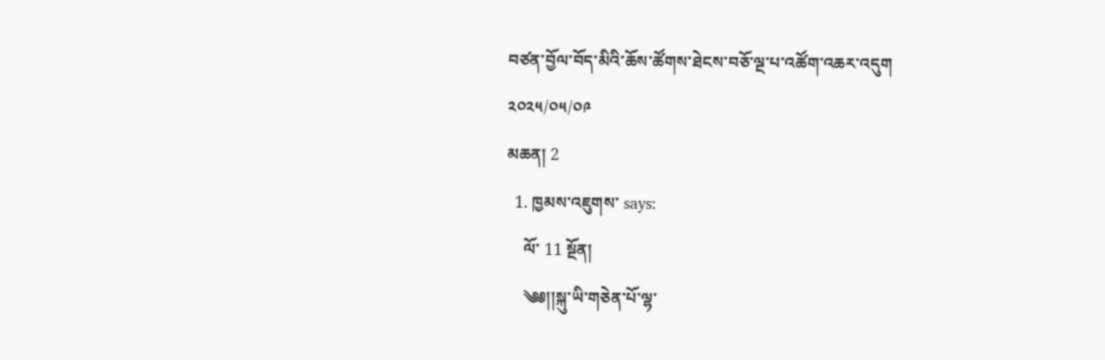བཙན་བྱོལ་བོད་མིའི་ཆོས་ཚོགས་ཐེངས་བཅོ་ལྔ་པ་འཚོག་འཆར་འདུག
༢༠༢༥/༠༥/༠༩
མཆན། 2
  1. ཁྱམས་འཇུགས་ says:
    ལོ་ 11 སྔོན།
    ༄༅།།སྐུ་ཡི་གཅེན་པོ་ལྷ་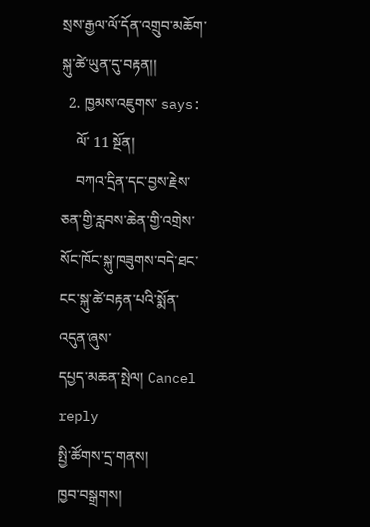སྲས་རྒྱལ་ལོ་དོན་འགྲུབ་མཆོག་སྐུ་ཚེ་ཡུན་དུ་བརྟན།།
  2. ཁྱམས་འཇུགས་ says:
    ལོ་ 11 སྔོན།
    བཀའ་དྲིན་དང་བྱས་རྗེས་ཅན་གྱི་རླབས་ཆེན་གྱི་འགྲེས་སོང་ཁོང་སྐུ་ཁཟུགས་བདེ་ཐང་ངང་སྐུ་ཚེ་བརྟན་པའི་སྨོན་འདུན་ཞུས་
དཔྱད་མཆན་སྤེལ། Cancel reply
སྤྱི་ཚོགས་དྲ་གནས།
ཁྱབ་བསྒྲགས།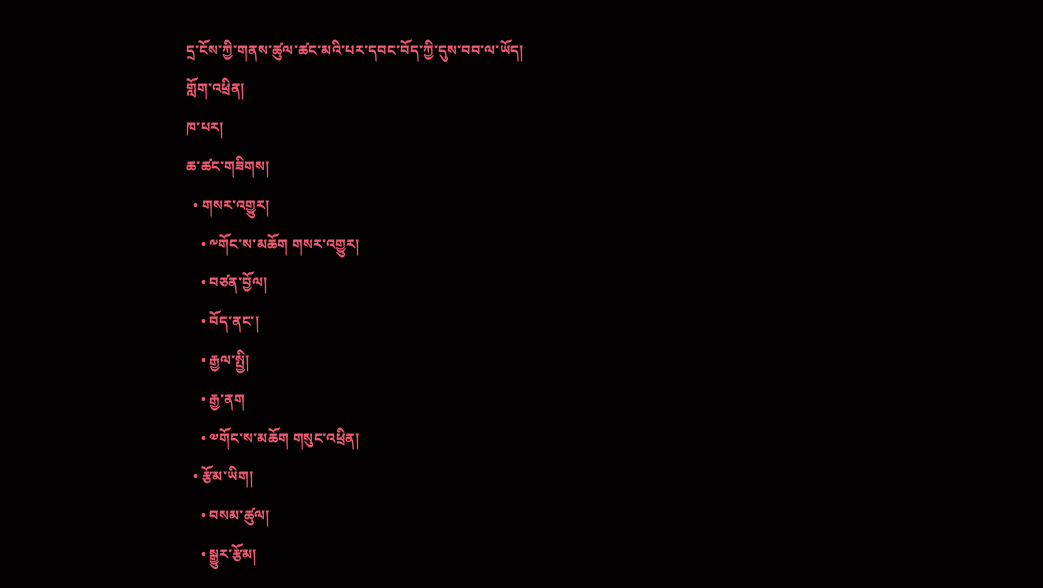དྲ་ངོས་ཀྱི་གནས་ཚུལ་ཚང་མའི་པར་དབང་བོད་ཀྱི་དུས་བབ་ལ་ཡོད།
གློག་འཕྲིན།
ཁ་པར།
ཆ་ཚང་གཟིགས།
  • གསར་འགྱུར།
    • ༸གོང་ས་མཆོག གསར་འགྱུར།
    • བཙན་བྱོལ།
    • བོད་ནང་།
    • རྒྱལ་སྤྱི།
    • རྒྱ་ནག
    • ༧གོང་ས་མཆོག གསུང་འཕྲིན།
  • རྩོམ་ཡིག།
    • བསམ་ཚུལ།
    • སྒྱུར་རྩོམ།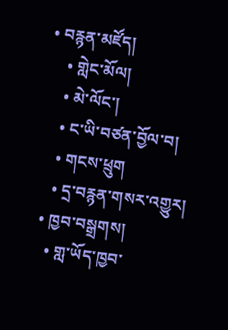• བརྙན་མཛོད།
    • གླེང་མོལ།
    • མེ་ལོང་།
    • ང་ཡི་བཙན་བྱོལ་བ།
    • གངས་ཕྲུག
    • དྲ་བརྙན་གསར་འགྱུར།
  • ཁྱབ་བསྒྲགས།
    • གླ་ཡོད་ཁྱབ་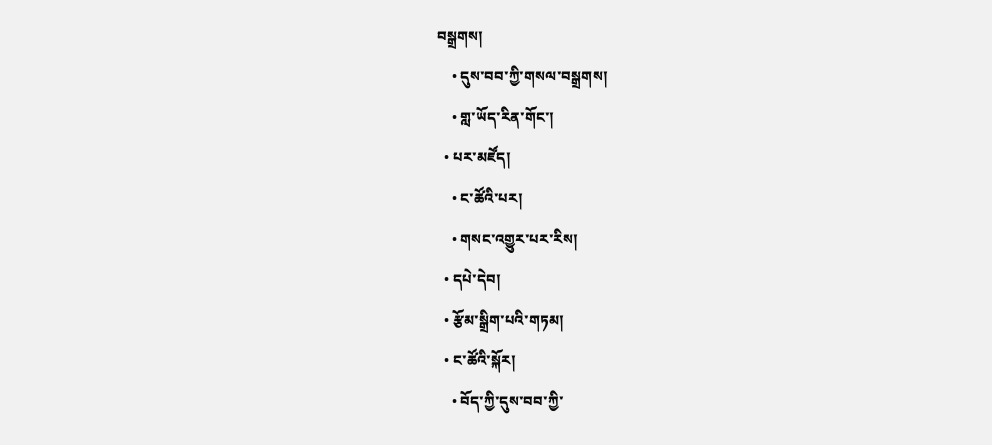བསྒྲགས།
    • དུས་བབ་ཀྱི་གསལ་བསྒྲགས།
    • གླ་ཡོད་རིན་གོང་།
  • པར་མཛོད།
    • ང་ཚོའི་པར།
    • གསང་འགྱུར་པར་རིས།
  • དཔེ་དེབ།
  • རྩོམ་སྒྲིག་པའི་གཏམ།
  • ང་ཚོའི་སྐོར།
    • བོད་ཀྱི་དུས་བབ་ཀྱི་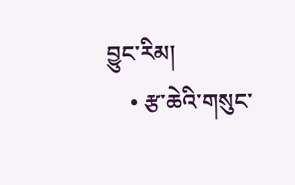བྱུང་རིམ།
    • རྩ་ཆེའི་གསུང་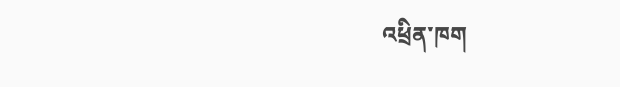འཕྲིན་ཁག